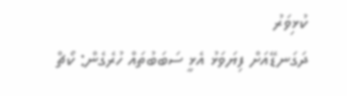ކުޅިވަރު
ދަގަނޑޭއަށް ފިޔަވަޅު އެޅީ ސަބަބުތައް ހުރެގެން: ކޯޗް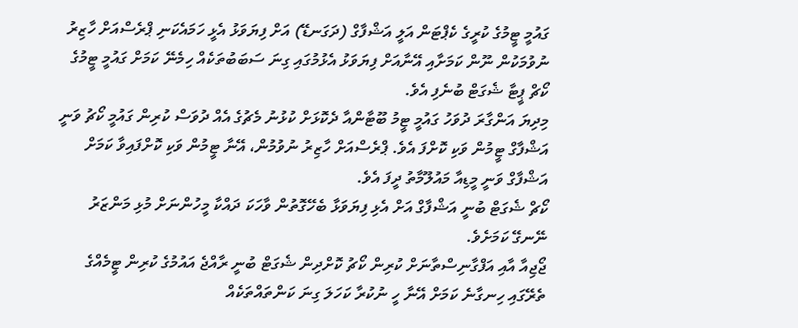ގައުމީ ޓީމުގެ ކުރީގެ ކެޕްޓަން އަލީ އަޝްފާގް (ދަގަނޑޭ) އަށް ފިޔަވަޅު އެޅީ ހަމައެކަނި ޕްރެސްއަށް ހާޒިރު ނުވުމަކުން ނޫން ކަމަށާއި އޭނާއަށް ފިޔަވަޅު އެޅުމުގައި ގިނަ ސަބަބުތަކެއް ހިމެނޭ ކަމަށް ގައުމީ ޓީމުގެ ކޯޗް ޕީޓާ ޝެގަޓް ބުނެފި އެވެ.
މިދިޔަ އަންގާރަ ދުވަހު ގައުމީ ޓީމު ބޫޓާންއާ ދެކޮޅަށް ކުޅުނު މެޗުގެ އެއް ދުވަސް ކުރިން ގައުމީ ކޯޗު ވަނީ އަޝްފާގް ޓީމުން ވަކި ކޮށްފަ އެވެ. ޕްރެސްއަށް ހާޒިރު ނުވުމުން، އޭނާ ޓީމުން ވަކި ކޮށްފައިވާ ކަމަށް އަޝްފާގް ވަނީ މީޑިއާ މައުލޫމާތު ދީފަ އެވެ.
ކޯޗް ޝެގަޓް ބުނީ އަޝްފާގް އަށް އެޅި ފިޔަވަޅާ ބެހޭގޮތުން ވާހަކަ ދައްކާ މީހުންނަށް މުޅި މަންޒަރު ނޭނގޭ ކަމަށެވެ.
ޖޯޖިއާ އާއި އަފްގާނިސްތާނަށް ކުރިން ކޯޗު ކޮށްދިން ޝެގަޓް ބުނީ ރާއްޖެ އައުމުގެ ކުރިން ޓީމެއްގެ ތެރޭގައި ހިނގާނެ ކަމަށް އޭނާ ހީ ނުކުރާ ކަހަލަ ގިނަ ކަންތައްތަކެއް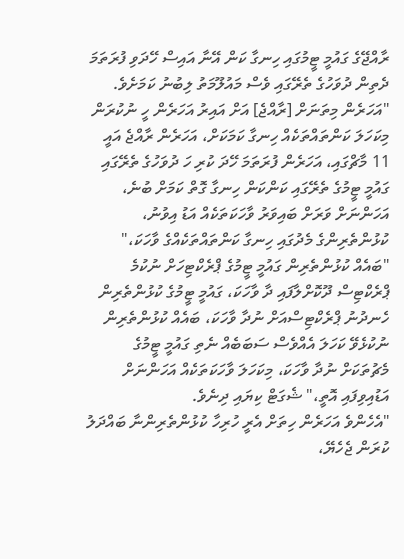ރާއްޖޭގެ ގައުމީ ޓީމުގައި ހިނގާ ކަން އޭނާ އައިސް ހޭދަވި ފުރަތަމަ ދެތިން ދުވަހުގެ ތެރޭގައި ވެސް މައުލޫމަތު ލިބުނު ކަމަށެވެ.
"އަހަރެން މިތަނަށް [ރާއްޖެ] އަށް އައިރު އަހަރެން ހީ ނުކުރަން މިކަހަލަ ކަންތައްތަކެއް ހިނގާ ކަމަކަށް، އަހަރެން ރާއްޖެ އައީ 11 މާޗްގައި، އަހަރެން ފުރަތަމަ ހޭދަ ކުރި ހަ ދުވަހުގެ ތެރޭގައި ގައުމީ ޓީމުގެ ތެރޭގައި ކަންކަން ހިނގާ ގޮތް ކަމަށް ބުނެ، އަހަންނަށް ވަރަށް ބައިވަރު ވާހަކަތަކެއް އަޑު އިވުނު، ކުޅުންތެރިންގެ މެދުގައި ހިނގާ ކަންތައްތަކެއްގެ ވާހަކަ،"
"ބައެއް ކުޅުންތެރިން ގައުމީ ޓީމުގެ ޕްރެކްޓިހަށް ނުކުމެ ޕްރެކްޓިސް ދޫކޮށްލާފައި ދާ ވާހަކަ، ގައުމީ ޓީމުގެ ކުޅުންތެރިން ހެނދުނު ޕްރެކްޓިސްއަށް ނުދާ ވާހަކަ، ބައެއް ކުޅުންތެރިން ނުކުޅެވޭ ކަހަލަ އެއްވެސް ސަބަބެއް ނެތި ގައުމީ ޓީމުގެ މެޗުތަކަށް ނުދާ ވާހަކަ، މިކަހަލަ ވާހަކަތަކެއް އަހަންނަށް އަޑުއިވިފައި އޮތީ،" ޝެގަޓް ކިޔައި ދިނެވެ.
"އެހެންވެ އަހަރެން ހިތަށް އެރީ ހުރިހާ ކުޅުންތެރިންނާ ބައްދަލު ކުރަން ޖެހެޔޭ،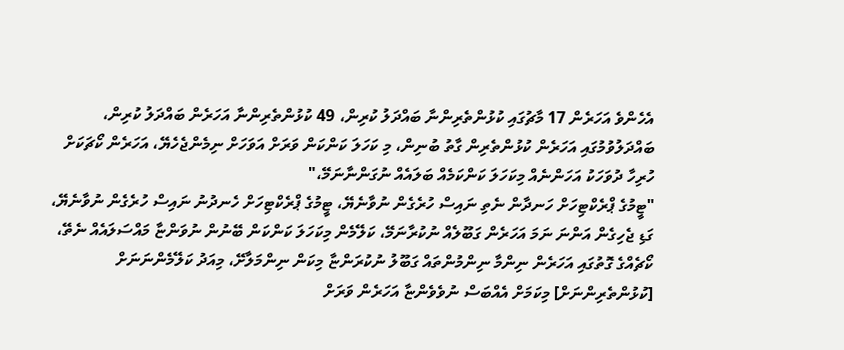އެހެންވެ އަހަރެން 17 މާޗުގައި ކުޅުންތެރިންނާ ބައްދަލު ކުރިން، 49 ކުޅުންތެރިންނާ އަހަރެން ބައްދަލު ކުރިން، ބައްދަލުވުމުގައި އަހަރެން ކުޅުންތެރިން ގާތު ބުނިން، މި ކަހަލަ ކަންކަން ވަރަށް އަވަހަށް ނިމެންޖެހެޔޭ، އަހަރެން ކޯޗަކަށް ހުރިހާ ދުވަހަކު އަހަންނެއް މިކަހަލަ ކަންކަމެއް ބަލައެއް ނުގަންނާނަމޭ،"
"ޓީމުގެ ޕްރެކްޓިހަށް ހަނދާން ނެތި ނައިސް ހުރެގެން ނުވާނެޔޭ، ޓީމުގެ ޕްރެކްޓިހަށް ހެނދުނު ނައިސް ހުރެގެން ނުވާނެޔޭ، ގަޑި ޖެހިގެން އަންނަ ނަމަ އަހަރެން ގަބޫލެއް ނުކުރާނަމޭ، ކަލޭމެން މިކަހަލަ ކަންކަން ބޭނުން ނުވަންޏާ މައްސަލައެއް ނެތޭ، ކޯޗެއްގެ ގޮތުގައި އަހަރެން ނިންމާ ނިންމުންތައް ގަބޫލު ނުކުރަންޏާ މިކަން ނިންމަލާށޭ، މިއަދު ކަލޭމެންނަނަށް [ކުޅުންތެރިންނަށް] މިކަމަށް އެއްބަސް ނުވެވެންޏާ އަހަރެން ވަރަށް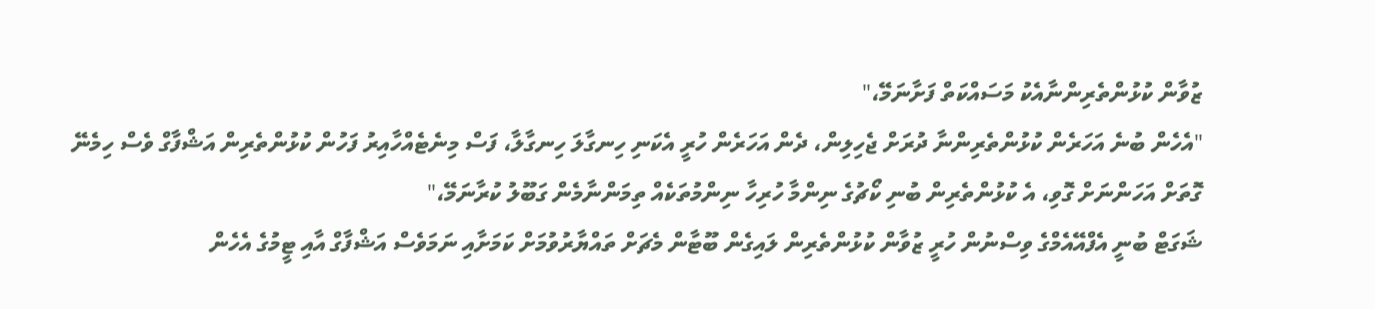ޒުވާން ކުޅުންތެރިންނާއެކު މަސައްކަތް ފަށާނަމޭ،"
"އެހެން ބުނެ އަހަރެން ކުޅުންތެރިންނާ ދުރަށް ޖެހިލިން، ދެން އަހަރެން ހުރީ އެކަނި ހިނގާލަ ހިނގާލާ، ފަސް މިނެޓެއްހާއިރު ފަހުން ކުޅުންތެރިން އަޝްފާގް ވެސް ހިމެނޭ ގޮތަށް އަހަންނަށް ގޮވި، އެ ކުޅުންތެރިން ބުނި ކޯޗުގެ ނިންމާ ހުރިހާ ނިންމުތަކެއް ތިމަންނާމެން ގަބޫލު ކުރާނަމޭ،"
ޝަގަޓް ބުނީ އެފްއޭއެމްގެ ވިސްނުން ހުރީ ޒުވާން ކުޅުންތެރިން ލައިގެން ބޫޓާން މެޗަށް ތައްޔާރުވުމަށް ކަމަށާއި ނަމަވެސް އަޝްފާގް އާއި ޓީމުގެ އެހެން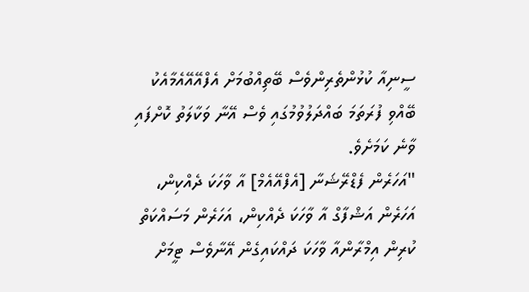ސީނިއާ ކުޅުންތެރިންވެސް ބޭތިއްބުމަށް އެފްއޭއޭއެމާއެކު ބޭއްވި ފުރަތަމަ ބައްދަލުވުމުގައި ވެސް އޭނާ ވަކާލަތު ކޮށްފައި ވާނެ ކަމަށެވެ.
"އަހަރެން ފެޑްރޭޝަނާ [އެފްއޭއެމް] އާ ވާހަކަ ދެއްކިން، އަހަރެން އަޝްފާގް އާ ވާހަކަ ދެއްކިން، އަހަރެން މަސައްކަތް ކުރިން އިމްރާންއާ ވާހަކަ ދައްކައިގެން އޭނާވެސް ޓީމަށް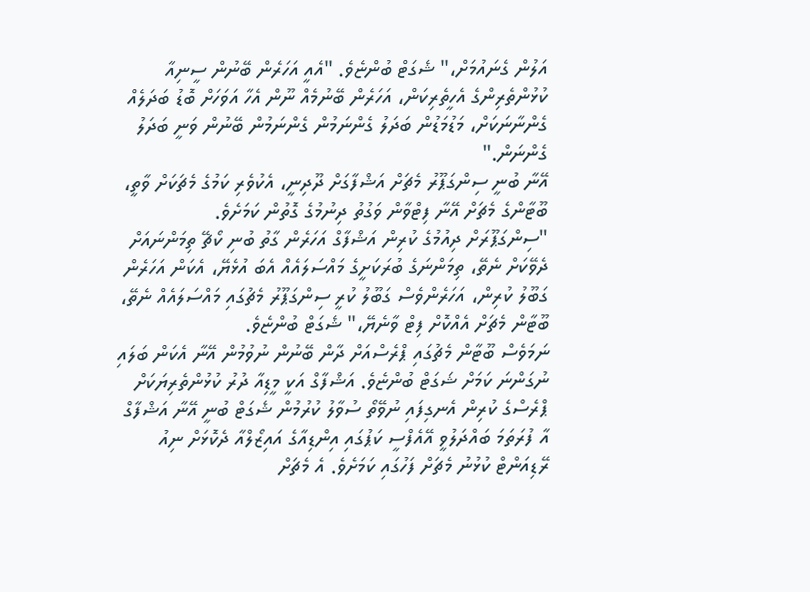އަލުން ގެނައުމަށް،" ޝެގަޓް ބުންޏެވެ. "އެއީ އަހަރެން ބޭނުން ސީނިއާ ކުޅުންތެރިންގެ އެހީތެރިކަން، އަހަރެން ބޭނުމެއް ނޫން އެހާ އަވަހަށް ބޮޑު ބަދަލެއް ގެންނާނަކަށް، މަޑުމަޑުން ބަދަލު ގެންނަމުން ގެންނަމުން ބޭނުން ވަނީ ބަދަލު ގެންނަން."
އޭނާ ބުނީ ސިންގަޕޫރު މެޗަށް އަޝްފާގަށް ދޫދިނީ، އެކުވެރި ކަމުގެ މެޗަކަށް ވާތީ، ބޫޓާންގެ މެޗަށް އޭނާ ފިޓްވާން ވަގުތު ދިނުމުގެ ގޮތުން ކަމަށެވެ.
"ސިންގަޕޫރަށް ދިއުމުގެ ކުރިން އަޝްފާގް އަހަރެން ގާތު ބުނި ކޯޗޭ ތިމަންނައަށް ދެވޭކަށް ނެތޭ، ތިމަންނަގެ ބުރަކަށީގެ މައްސަލައެއް އެބަ އުޅެޔޭ، އެކަން އަހަރެން ގަބޫލު ކުރިން، އަހަރެންވެސް ގަބޫލު ކުރީ ސިންގަޕޫރު މެޗުގައި މައްސަލައެއް ނެތޭ، ބޫޓާން މެޗަށް އެއްކޮށް ފިޓް ވާނެޔޭ،" ޝެގަޓް ބުންޏެވެ.
ނަމަވެސް ބޫޓާން މެޗުގައި ޕްރެސްއަށް ދާން ބޭނުން ނުވުމުން އޭނާ އެކަން ބަލައި ނުގަންނަ ކަމަށް ޝަގަޓް ބުންޏެވެ. އަޝްފާގް އަކީ މީޑިއާ ދުރު ކުޅުންތެރިޔަކަށް ޕްރެސްގެ ކުރިން އެނގިފައި ނުވޭތޯ ސުވާލު ކުރުމުން ޝެގަޓް ބުނީ އޭނާ އަޝްފާގް އާ ފުރަތަމަ ބައްދަލުވީ އޭއެފްސީ ކަޕުގައި އިންޑިއާގެ އައިޒޯލްއާ ދެކޮޅަށް ނިއު ރޭޑިއަންޓް ކުޅުނު މެޗަށް ފަހުގައި ކަމަށެވެ. އެ މެޗަށް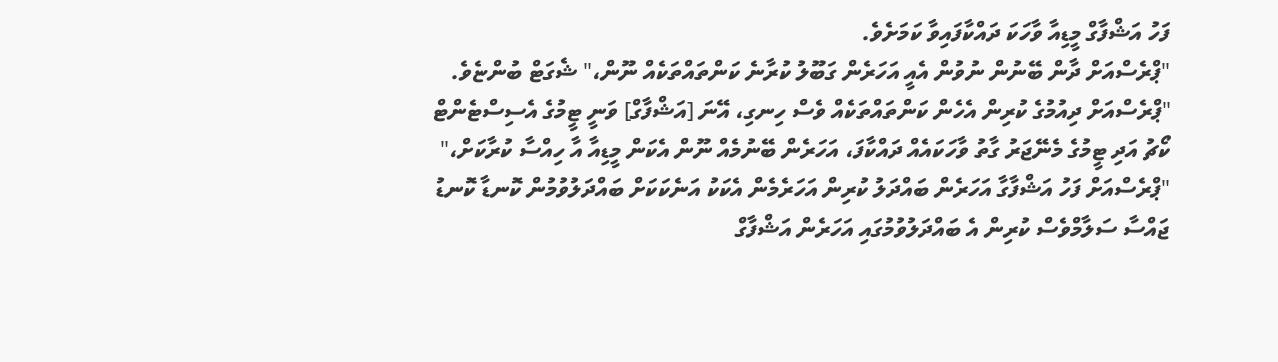ފަހު އަޝްފާގް މީޑިއާ ވާހަކަ ދައްކާފައިވާ ކަމަށެވެ.
"ޕްރެސްއަށް ދާން ބޭނުން ނުވުން އެއީ އަހަރެން ގަބޫލު ކުރާނެ ކަންތައްތަކެއް ނޫން،" ޝެގަޓް ބުންޏެވެ. "ޕްރެސްއަށް ދިއުމުގެ ކުރިން އެހެން ކަންތައްތަކެއް ވެސް ހިނގި، އޭނަ [އަޝްފާގް] ވަނީ ޓީމުގެ އެސިސްޓެންޓް ކޯޗު އަދި ޓީމުގެ މެނޭޖަރު ގާތު ވާހަކައެއް ދައްކާފަ، އަހަރެން ބޭނުމެއް ނޫން އެކަން މީޑިއާ އާ ހިއްސާ ކުރާކަށް،"
"ޕްރެސްއަށް ފަހު އަޝްފާގާ އަހަރެން ބައްދަލު ކުރިން އަހަރެމެން އެކަކު އަނެކަކަށް ބައްދަލުވުމުން ކޮނޑާ ކޮނޑު ޖައްސާ ސަލާމްވެސް ކުރިން އެ ބައްދަލުވުމުގައި އަހަރެން އަޝްފާގް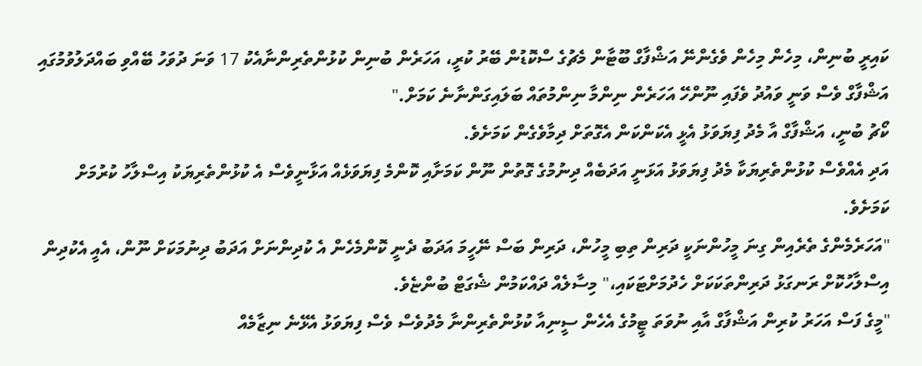ކައިރީ ބުނިން، މިހެން މިހެން ވެގެންނޭ އަޝްފާގް ބޫޓާން މެޗުގެ ސްކޮޑުން ބޭރު ކުރީ، އަހަރެން ބުނިން ކުޅުންތެރިންނާއެކު 17 ވަނަ ދުވަހު ބޭއްވި ބައްދަލުވުމުގައި އަޝްފާގް ވެސް ވަނީ ވައުދު ވެފައި ނޫންހޭ އަހަރެން ނިންމާ ނިންމުތައް ބަލައިގަންނާނެ ކަމަށް."
ކޯޗު ބުނީ، އަޝްފާގް އާ މެދު ފިޔަވަޅު އެޅީ އެކަންކަން އެގޮތަށް ދިމާވެގެން ކަމަށެވެ.
އަދި އެއްވެސް ކުޅުންތެރިޔަކާ މެދު ފިޔަވަޅު އަޅަނީ އަދަބެއް ދިނުމުގެ ގޮތުން ނޫން ކަމަށާއި ކޮންމެ ފިޔަވަޅެއް އަޅާނީވެސް އެ ކުޅުންތެރިޔަކު އިސްލާހު ކުރުމަށް ކަމަށެވެ.
"އަހަރެމެންގެ ތެރެއިން ގިނަ މީހުންނަކީ ދަރިން ތިބި މީހުން، ދަރިން ބަސް ނޭހީމަ އަދަބު ދެނީ ކޮންމެހެން އެ ކުދިންނަށް އަދަބު ދިނުމަކަށް ނޫން، އެއީ އެކުދިން އިސްލާހުކޮށް ރަނގަޅު ދަރިންތަކަކަށް ހެދުމަށްޓަކައި،" މިސާލެއް ދައްކަމުން ޝެގަޓް ބުންޏެވެ.
"މީގެ ފަސް އަހަރު ކުރިން އަޝްފާގް އާއި ނުވަތަ ޓީމުގެ އެހެން ސީނިއާ ކުޅުންތެރިންނާ މެދުވެސް ވެސް ފިޔަވަޅު އެޅޭނެ ނިޒާމެއް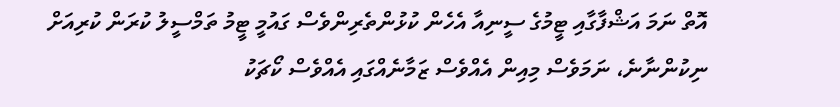އޮތް ނަމަ އަޝްފާގާއި ޓީމުގެ ސީނިއާ އެހެން ކުޅުންތެރިންވެސް ގައުމީ ޓީމު ތަމްސީލު ކުރަން ކުރިއަށް ނިކުންނާނެ، ނަމަވެސް މިއިން އެއްވެސް ޒަމާނެއްގައި އެއްވެސް ކޯޗަކު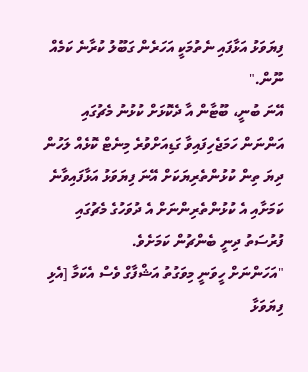ފިޔަވަޅު އަޅާފައި ނެތުމަކީ އަހަރެން ގަބޫލު ކުރާނެ ކަމެއް ނޫން."
އޭނަ ބުނީ، ބޫޓާން އާ ދެކޮޅަށް ކުޅުނު މެޗުގައި އަންނަން ހަމަޖެހިފައިވާ ގަޑިއަށްވުރެ މިނެޓް ކޮޅެއް ލަހުން ދިޔަ ތިން ކުޅުންތެރިޔަކަށް އޭނަ ފިޔަވަޅު އަޅާފައިވާނެ ކަމަށާއި އެ ކުޅުންތެރިންނަށް އެ ދުވަހުގެ މެޗުގައި ފުރުސަތު ދިނީ ބެންޗުން ކަމަށެވެ.
"އަހަންނަށް ހީވަނީ މިވަގުތު އަޝްފާގް ވެސް އެކަމާ [އެޅި ފިޔަވަޅާ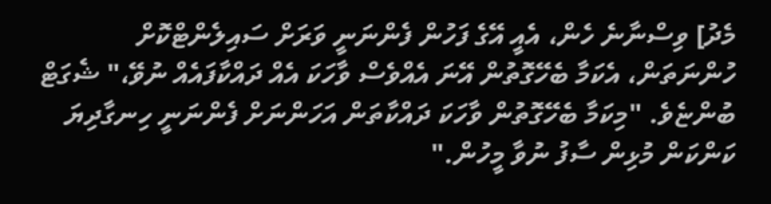މެދު] ވިސްނާނެ ހެން، އެއީ އޭގެ ފަހުން ފެންނަނީ ވަރަށް ސައިލެންޓްކޮށް ހުންނަތަން، އެކަމާ ބެހޭގޮތުން އޭނަ އެއްވެސް ވާހަކަ އެއް ދައްކާފައެއް ނުވޭ،" ޝެގަޓް ބުންޏެވެ. "މިކަމާ ބެހޭގޮތުން ވާހަކަ ދައްކާތަން އަހަންނަށް ފެންނަނީ ހިނގާދިޔަ ކަންކަން މުޅިން ސާފު ނުވާ މީހުން."